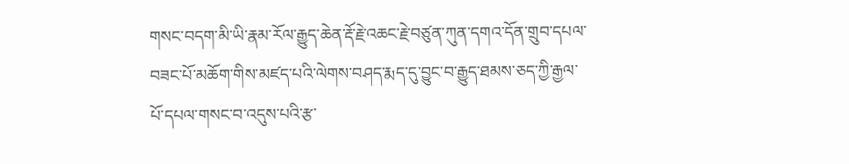གསང་བདག་མི་ཡི་རྣམ་རོལ་རྒྱུད་ཆེན་རྡོ་རྗེ་འཆང་རྗེ་བཙུན་ཀུན་དགའ་དོན་གྲུབ་དཔལ་བཟང་པོ་མཆོག་གིས་མཛད་པའི་ལེགས་བཤད་རྨད་དུ་བྱུང་བ་རྒྱུད་ཐམས་ཅད་ཀྱི་རྒྱལ་པོ་དཔལ་གསང་བ་འདུས་པའི་རྩ་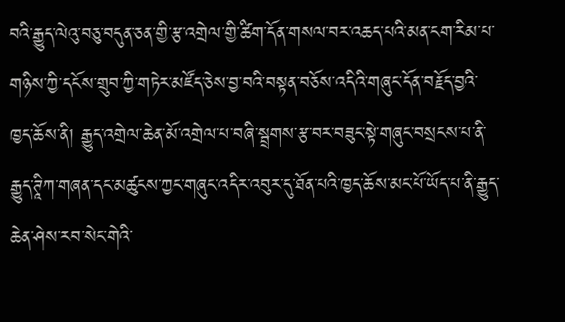བའི་རྒྱུད་ལེའུ་བཅུ་བདུན་ཅན་གྱི་རྩ་འགྲེལ་གྱི་ཚིག་དོན་གསལ་བར་འཆད་པའི་མན་ངག་རིམ་པ་གཉིས་ཀྱི་དངོས་གྲུབ་ཀྱི་གཏེར་མཛོད་ཅེས་བྱ་བའི་བསྟན་བཅོས་འདིའི་གཞུང་དོན་བརྗོད་བྱའི་ཁྱད་ཆོས་ནི། རྒྱུད་འགྲེལ་ཆེན་མོ་འགྲེལ་པ་བཞི་སྦྲགས་རྩ་བར་བཟུང་སྟེ་གཞུང་བསྲངས་པ་ནི་རྒྱུད་ཊཱིཀ་གཞན་དང་མཚུངས་ཀྱང་གཞུང་འདིར་འབུར་དུ་ཐོན་པའི་ཁྱད་ཆོས་མང་པོ་ཡོད་པ་ནི་རྒྱུད་ཆེན་ཤེས་རབ་སེང་གེའི་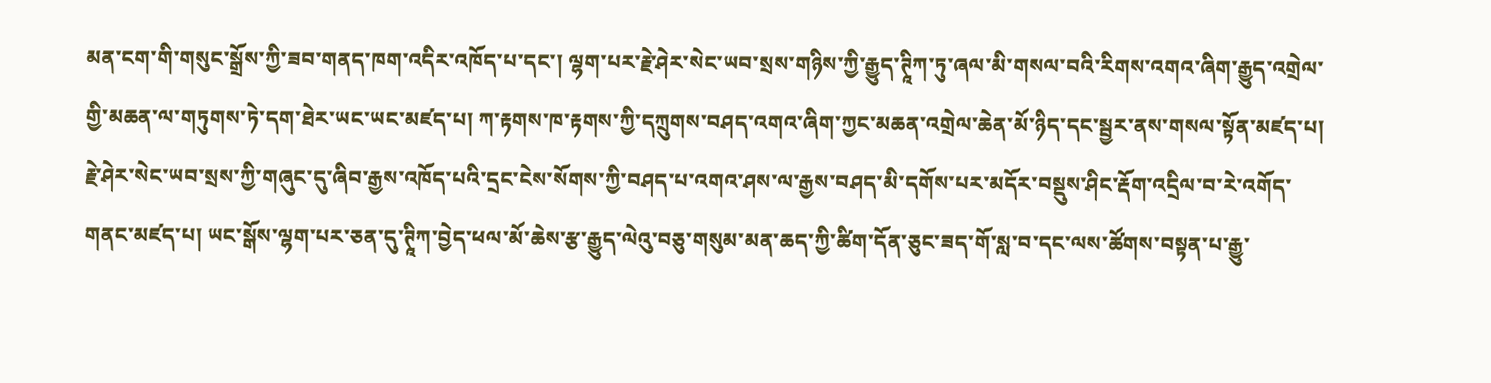མན་ངག་གི་གསུང་སྒྲོས་ཀྱི་ཟབ་གནད་ཁག་འདིར་འཁོད་པ་དང་། ལྷག་པར་རྗེ་ཤེར་སེང་ཡབ་སྲས་གཉིས་ཀྱི་རྒྱུད་ཊཱིཀ་ཏུ་ཞལ་མི་གསལ་བའི་རིགས་འགའ་ཞིག་རྒྱུད་འགྲེལ་གྱི་མཆན་ལ་གཏུགས་ཏེ་དག་ཐེར་ཡང་ཡང་མཛད་པ། ཀ་རྟགས་ཁ་རྟགས་ཀྱི་དཀྲུགས་བཤད་འགའ་ཞིག་ཀྱང་མཆན་འགྲེལ་ཆེན་མོ་ཉིད་དང་སྦྱར་ནས་གསལ་སྟོན་མཛད་པ། རྗེ་ཤེར་སེང་ཡབ་སྲས་ཀྱི་གཞུང་དུ་ཞིབ་རྒྱས་འཁོད་པའི་དྲང་ངེས་སོགས་ཀྱི་བཤད་པ་འགའ་ཤས་ལ་རྒྱས་བཤད་མི་དགོས་པར་མདོར་བསྡུས་ཤིང་རྡོག་འདྲིལ་བ་རེ་འགོད་གནང་མཛད་པ། ཡང་སྒོས་ལྷག་པར་ཅན་དུ་ཊཱིཀ་བྱེད་ཕལ་མོ་ཆེས་རྩ་རྒྱུད་ལེའུ་བཅུ་གསུམ་མན་ཆད་ཀྱི་ཚིག་དོན་ཅུང་ཟད་གོ་སླ་བ་དང་ལས་ཚོགས་བསྟན་པ་རྒྱུ་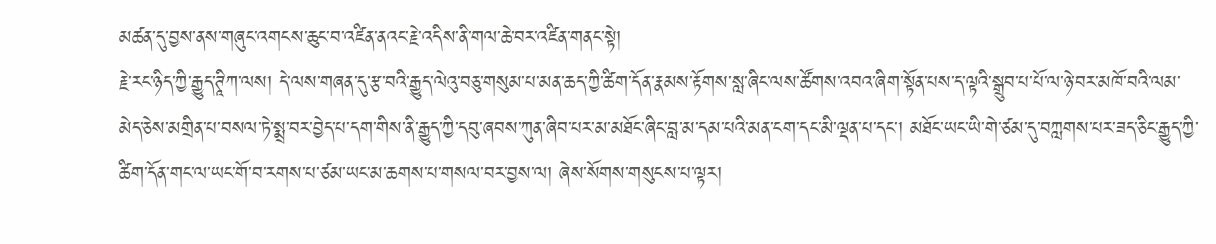མཚན་དུ་བྱས་ནས་གཞུང་འགངས་ཆུང་བ་འཛིན་ནའང་རྗེ་འདིས་ནི་གལ་ཆེ་བར་འཛིན་གནང་སྟེ།
རྗེ་རང་ཉིད་ཀྱི་རྒྱུད་ཊཱིཀ་ལས། དེ་ལས་གཞན་དུ་རྩ་བའི་རྒྱུད་ལེའུ་བཅུ་གསུམ་པ་མན་ཆད་ཀྱི་ཚིག་དོན་རྣམས་རྟོགས་སླ་ཞིང་ལས་ཚོགས་འབའ་ཞིག་སྟོན་པས་ད་ལྟའི་སྒྲུབ་པ་པོ་ལ་ཉེ་བར་མཁོ་བའི་ལམ་མེད་ཅེས་མགྲིན་པ་བསལ་ཏེ་སྨྲ་བར་བྱེད་པ་དག་གིས་ནི་རྒྱུད་ཀྱི་དབུ་ཞབས་ཀུན་ཞིབ་པར་མ་མཐོང་ཞིང་བླ་མ་དམ་པའི་མན་ངག་དང་མི་ལྡན་པ་དང་། མཐོང་ཡང་ཡི་གེ་ཙམ་དུ་བཀླགས་པར་ཟད་ཅིང་རྒྱུད་ཀྱི་ཚིག་དོན་གང་ལ་ཡང་གོ་བ་རགས་པ་ཙམ་ཡང་མ་ཆགས་པ་གསལ་བར་བྱས་ལ། ཞེས་སོགས་གསུངས་པ་ལྟར།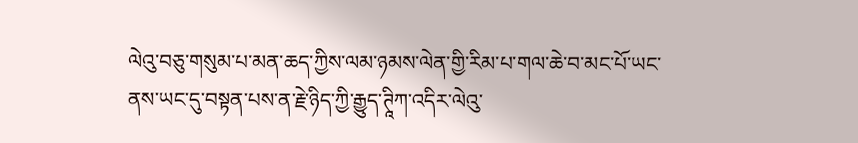ལེའུ་བཅུ་གསུམ་པ་མན་ཆད་ཀྱིས་ལམ་ཉམས་ལེན་གྱི་རིམ་པ་གལ་ཆེ་བ་མང་པོ་ཡང་ནས་ཡང་དུ་བསྟན་པས་ན་རྗེ་ཉིད་ཀྱི་རྒྱུད་ཊཱིཀ་འདིར་ལེའུ་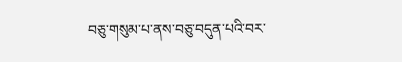བཅུ་གསུམ་པ་ནས་བཅུ་བདུན་པའི་བར་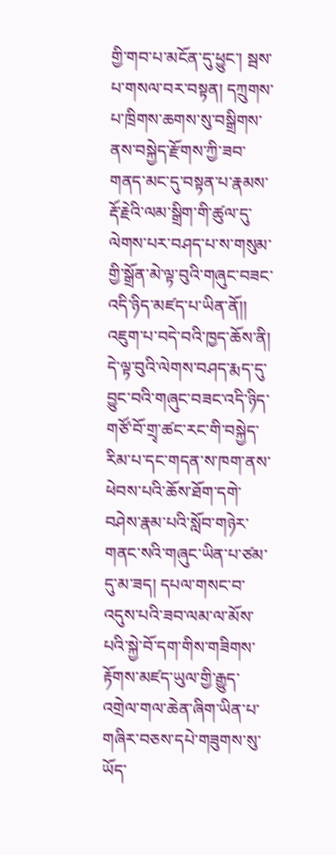གྱི་གབ་པ་མངོན་དུ་ཕྱུང་། སྦས་པ་གསལ་བར་བསྟན། དཀྲུགས་པ་ཁྲིགས་ཆགས་སུ་བསྒྲིགས་ནས་བསྐྱེད་རྫོགས་ཀྱི་ཟབ་གནད་མང་དུ་བསྟན་པ་རྣམས་རྡོ་རྗེའི་ལམ་སྒྲིག་གི་ཚུལ་དུ་ལེགས་པར་བཤད་པ་ས་གསུམ་གྱི་སྒྲོན་མེ་ལྟ་བུའི་གཞུང་བཟང་འདི་ཉིད་མཛད་པ་ཡིན་ནོ།།
འཇུག་པ་བདེ་བའི་ཁྱད་ཆོས་ནི། དེ་ལྟ་བུའི་ལེགས་བཤད་རྨད་དུ་བྱུང་བའི་གཞུང་བཟང་འདི་ཉིད་གཙོ་བོ་གྲྭ་ཚང་རང་གི་བསྐྱེད་རིམ་པ་དང་གདན་ས་ཁག་ནས་ཕེབས་པའི་ཆོས་ཐོག་དགེ་བཤེས་རྣམ་པའི་སློབ་གཉེར་གནང་སའི་གཞུང་ཡིན་པ་ཙམ་དུ་མ་ཟད། དཔལ་གསང་བ་འདུས་པའི་ཟབ་ལམ་ལ་མོས་པའི་སྐྱེ་བོ་དག་གིས་གཟིགས་རྟོགས་མཛད་ཡུལ་གྱི་རྒྱུད་འགྲེལ་གལ་ཆེན་ཞིག་ཡིན་པ་གཞིར་བཅས་དཔེ་གཟུགས་སུ་ཡོད་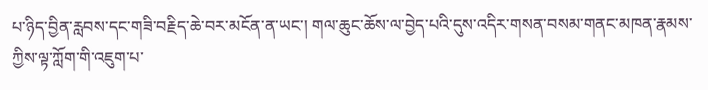པ་ཉིད་བྱིན་རླབས་དང་གཟི་བརྗིད་ཆེ་བར་མངོན་ན་ཡང་། གལ་ཆུང་ཆོས་ལ་བྱེད་པའི་དུས་འདིར་གསན་བསམ་གནང་མཁན་རྣམས་ཀྱིས་ལྟ་ཀློག་གི་འཇུག་པ་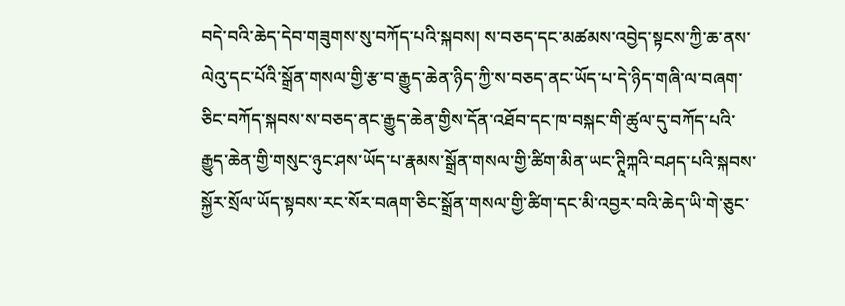བདེ་བའི་ཆེད་དེབ་གཟུགས་སུ་བཀོད་པའི་སྐབས། ས་བཅད་དང་མཚམས་འབྱེད་སྟངས་ཀྱི་ཆ་ནས་ལེའུ་དང་པོའི་སྒྲོན་གསལ་གྱི་རྩ་བ་རྒྱུད་ཆེན་ཉིད་ཀྱི་ས་བཅད་ནང་ཡོད་པ་དེ་ཉིད་གཞི་ལ་བཞག་ཅིང་བཀོད་སྐབས་ས་བཅད་ནང་རྒྱུད་ཆེན་གྱིས་དོན་འཐོབ་དང་ཁ་བསྐང་གི་ཚུལ་དུ་བཀོད་པའི་རྒྱུད་ཆེན་གྱི་གསུང་ཉུང་ཤས་ཡོད་པ་རྣམས་སྒྲོན་གསལ་གྱི་ཚིག་མིན་ཡང་ཊཱིཀྐའི་བཤད་པའི་སྐབས་སྐྱོར་སྲོལ་ཡོད་སྟབས་རང་སོར་བཞག་ཅིང་སྒྲོན་གསལ་གྱི་ཚིག་དང་མི་འབྱར་བའི་ཆེད་ཡི་གེ་ཅུང་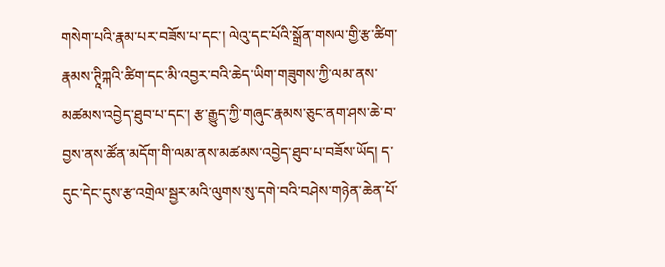གསེག་པའི་རྣམ་པར་བཟོས་པ་དང་། ལེའུ་དང་པོའི་སྒྲོན་གསལ་གྱི་རྩ་ཚིག་རྣམས་ཊཱིཀྐའི་ཚིག་དང་མི་འབྱར་བའི་ཆེད་ཡིག་གཟུགས་ཀྱི་ལམ་ནས་མཚམས་འབྱེད་ཐུབ་པ་དང་། རྩ་རྒྱུད་ཀྱི་གཞུང་རྣམས་ཅུང་ནག་ཤས་ཆེ་བ་བྱས་ནས་ཚོན་མདོག་གི་ལམ་ནས་མཚམས་འབྱེད་ཐུབ་པ་བཟོས་ཡོད། ད་དུང་དེང་དུས་རྩ་འགྲེལ་སྦྱར་མའི་ལུགས་སུ་དགེ་བའི་བཤེས་གཉེན་ཆེན་པོ་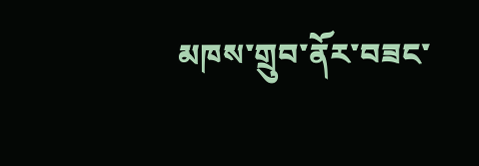མཁས་གྲུབ་ནོར་བཟང་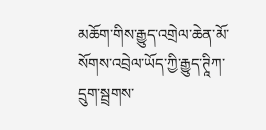མཆོག་གིས་རྒྱུད་འགྲེལ་ཆེན་མོ་སོགས་འབྲེལ་ཡོད་ཀྱི་རྒྱུད་ཊཱིཀ་དྲུག་སྦྲགས་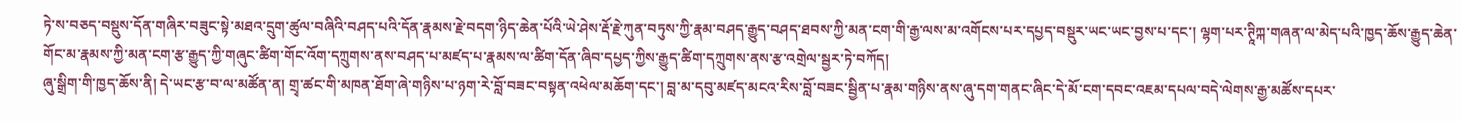ཏེ་ས་བཅད་བསྡུས་དོན་གཞིར་བཟུང་སྟེ་མཐའ་དྲུག་ཚུལ་བཞིའི་བཤད་པའི་དོན་རྣམས་རྗེ་བདག་ཉིད་ཆེན་པོའི་ཡེ་ཤེས་རྡོ་རྗེ་ཀུན་བཏུས་ཀྱི་རྣམ་བཤད་རྒྱུད་བཤད་ཐབས་ཀྱི་མན་ངག་གི་རྒྱ་ལས་མ་འགོངས་པར་དཔྱད་བསྡུར་ཡང་ཡང་བྱས་པ་དང་། ལྷག་པར་ཊཱིཀྐ་གཞན་ལ་མེད་པའི་ཁྱད་ཆོས་རྒྱུད་ཆེན་གོང་མ་རྣམས་ཀྱི་མན་ངག་རྩ་རྒྱུད་ཀྱི་གཞུང་ཚིག་གོང་འོག་དཀྲུགས་ནས་བཤད་པ་མཛད་པ་རྣམས་ལ་ཚིག་དོན་ཞིབ་དཔྱད་ཀྱིས་རྒྱུད་ཚིག་དཀྲུགས་ནས་རྩ་འགྲེལ་སྦྱར་ཏེ་བཀོད།
ཞུ་སྒྲིག་གི་ཁྱད་ཆོས་ནི། དེ་ཡང་རྩ་བ་ལ་མཚོན་ན། གྲྭ་ཚང་གི་མཁན་ཐོག་ཞེ་གཉིས་པ་ཉག་རེ་བློ་བཟང་བསྟན་འཕེལ་མཆོག་དང་། བླ་མ་དབུ་མཛད་མངའ་རིས་བློ་བཟང་སྦྱིན་པ་རྣམ་གཉིས་ནས་ཞུ་དག་གནང་ཞིང་དེ་མོ་ངག་དབང་འཇམ་དཔལ་བདེ་ལེགས་རྒྱ་མཚོས་དཔར་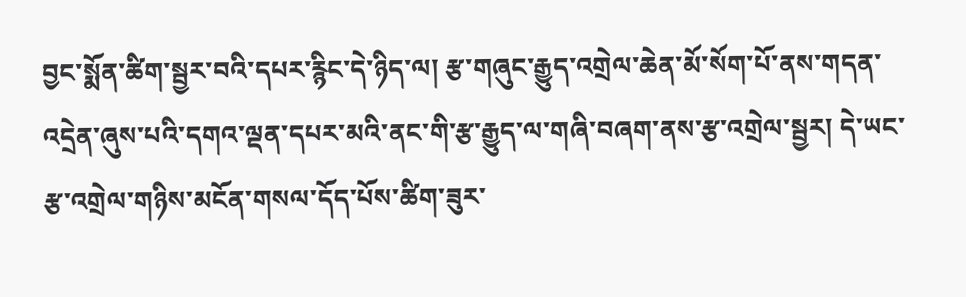བྱང་སྨོན་ཚིག་སྦྱར་བའི་དཔར་རྙིང་དེ་ཉིད་ལ། རྩ་གཞུང་རྒྱུད་འགྲེལ་ཆེན་མོ་སོག་པོ་ནས་གདན་འདྲེན་ཞུས་པའི་དགའ་ལྡན་དཔར་མའི་ནང་གི་རྩ་རྒྱུད་ལ་གཞི་བཞག་ནས་རྩ་འགྲེལ་སྦྱར། དེ་ཡང་རྩ་འགྲེལ་གཉིས་མངོན་གསལ་དོད་པོས་ཚིག་ཟུར་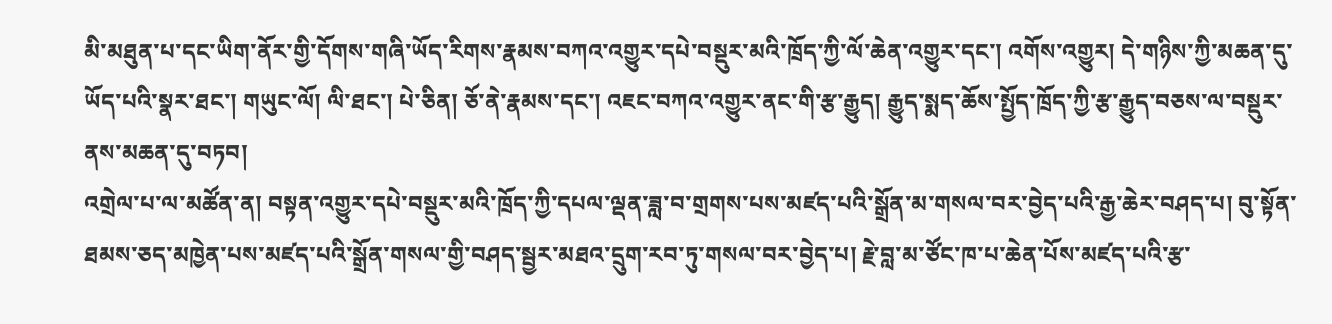མི་མཐུན་པ་དང་ཡིག་ནོར་གྱི་དོགས་གཞི་ཡོད་རིགས་རྣམས་བཀའ་འགྱུར་དཔེ་བསྡུར་མའི་ཁྲོད་ཀྱི་ལོ་ཆེན་འགྱུར་དང་། འགོས་འགྱུར། དེ་གཉིས་ཀྱི་མཆན་དུ་ཡོད་པའི་སྣར་ཐང་། གཡུང་ལོ། ལི་ཐང་། པེ་ཅིན། ཅོ་ནེ་རྣམས་དང་། འཇང་བཀའ་འགྱུར་ནང་གི་རྩ་རྒྱུད། རྒྱུད་སྨད་ཆོས་སྤྱོད་ཁྲོད་ཀྱི་རྩ་རྒྱུད་བཅས་ལ་བསྡུར་ནས་མཆན་དུ་བཏབ།
འགྲེལ་པ་ལ་མཚོན་ན། བསྟན་འགྱུར་དཔེ་བསྡུར་མའི་ཁྲོད་ཀྱི་དཔལ་ལྡན་ཟླ་བ་གྲགས་པས་མཛད་པའི་སྒྲོན་མ་གསལ་བར་བྱེད་པའི་རྒྱ་ཆེར་བཤད་པ། བུ་སྟོན་ཐམས་ཅད་མཁྱེན་པས་མཛད་པའི་སྒྲོན་གསལ་གྱི་བཤད་སྦྱར་མཐའ་དྲུག་རབ་ཏུ་གསལ་བར་བྱེད་པ། རྗེ་བླ་མ་ཙོང་ཁ་པ་ཆེན་པོས་མཛད་པའི་རྩ་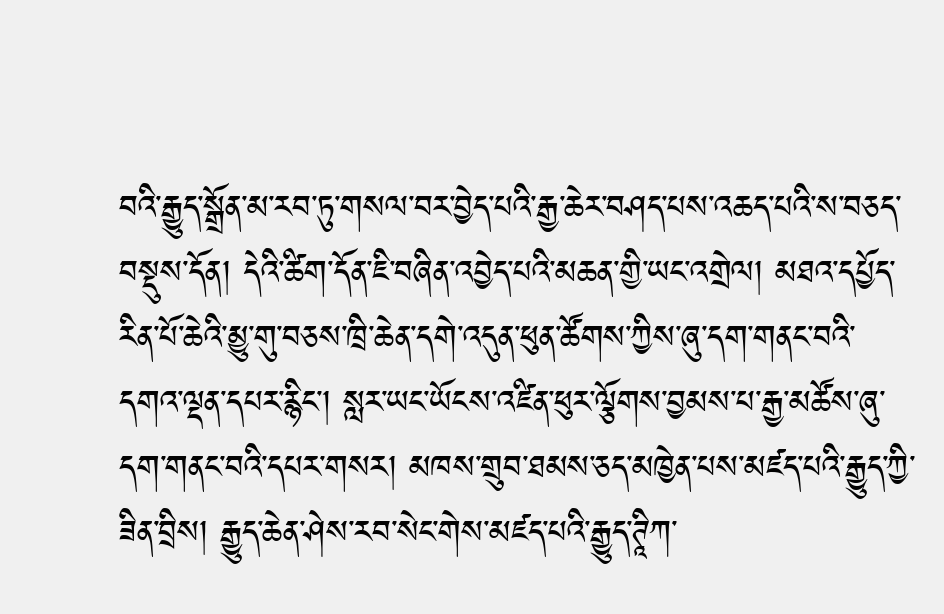བའི་རྒྱུད་སྒྲོན་མ་རབ་ཏུ་གསལ་བར་བྱེད་པའི་རྒྱ་ཆེར་བཤད་པས་འཆད་པའི་ས་བཅད་བསྡུས་དོན། དེའི་ཚིག་དོན་ཇི་བཞིན་འབྱེད་པའི་མཆན་གྱི་ཡང་འགྲེལ། མཐའ་དཔྱོད་རིན་པོ་ཆེའི་མྱུ་གུ་བཅས་ཁྲི་ཆེན་དགེ་འདུན་ཕུན་ཚོགས་ཀྱིས་ཞུ་དག་གནང་བའི་དགའ་ལྡན་དཔར་རྙིང་། སླར་ཡང་ཡོངས་འཛིན་ཕུར་ལྕོགས་བྱམས་པ་རྒྱ་མཚོས་ཞུ་དག་གནང་བའི་དཔར་གསར། མཁས་གྲུབ་ཐམས་ཅད་མཁྱེན་པས་མཛད་པའི་རྒྱུད་ཀྱི་ཟིན་བྲིས། རྒྱུད་ཆེན་ཤེས་རབ་སེང་གེས་མཛད་པའི་རྒྱུད་ཊཱིཀ་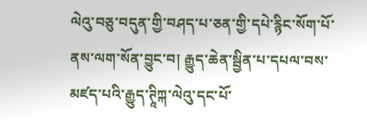ལེའུ་བཅུ་བདུན་གྱི་བཤད་པ་ཅན་གྱི་དཔེ་རྙིང་སོག་པོ་ནས་ལག་སོན་བྱུང་བ། རྒྱུད་ཆེན་སྦྱིན་པ་དཔལ་བས་མཛད་པའི་རྒྱུད་ཊཱིཀྐ་ལེའུ་དང་པོ་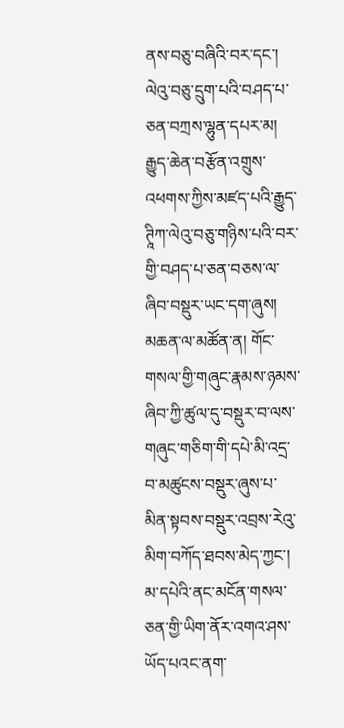ནས་བཅུ་བཞིའི་བར་དང་། ལེའུ་བཅུ་དྲུག་པའི་བཤད་པ་ཅན་བཀྲས་ལྷུན་དཔར་མ། རྒྱུད་ཆེན་བརྩོན་འགྲུས་འཕགས་ཀྱིས་མཛད་པའི་རྒྱུད་ཊཱིཀ་ལེའུ་བཅུ་གཉིས་པའི་བར་གྱི་བཤད་པ་ཅན་བཅས་ལ་ཞིབ་བསྡུར་ཡང་དག་ཞུས།
མཆན་ལ་མཚོན་ན། གོང་གསལ་གྱི་གཞུང་རྣམས་ཉམས་ཞིབ་ཀྱི་ཚུལ་དུ་བསྡུར་བ་ལས་གཞུང་གཅིག་གི་དཔེ་མི་འདྲ་བ་མཚུངས་བསྡུར་ཞུས་པ་མིན་སྟབས་བསྡུར་འབྲས་རེའུ་མིག་བཀོད་ཐབས་མེད་ཀྱང་། མ་དཔེའི་ནང་མངོན་གསལ་ཅན་གྱི་ཡིག་ནོར་འགའ་ཤས་ཡོད་པའང་ནག་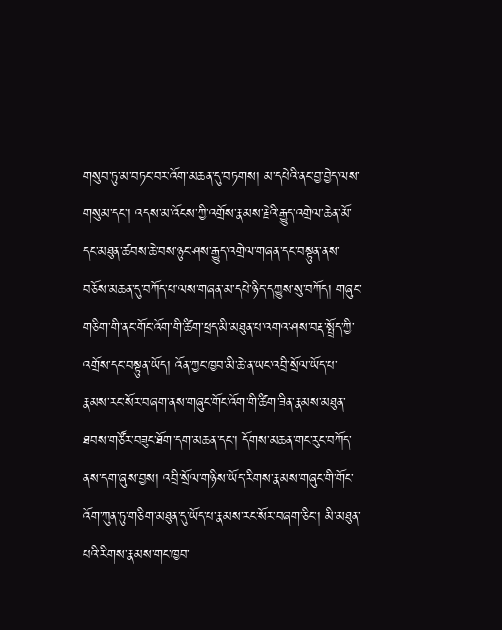གསུབ་ཏུ་མ་བཏང་བར་འོག་མཆན་དུ་བཏགས། མ་དཔེའི་ནང་བྱ་བྱེད་ལས་གསུམ་དང་། འདས་མ་འོངས་ཀྱི་འགྲོས་རྣམས་རྗེའི་རྒྱུད་འགྲེལ་ཆེན་མོ་དང་མཐུན་ཚབས་ཆེ་བས་ཉུང་ཤས་རྒྱུད་འགྲེལ་གཞན་དང་བསྟུན་ནས་བཅོས་མཆན་དུ་བཀོད་པ་ལས་གཞན་མ་དཔེ་ཉིད་དཀྱུས་སུ་བཀོད། གཞུང་གཅིག་གི་ནང་གོང་འོག་གི་ཚིག་ཕྲད་མི་མཐུན་པ་འགའ་ཤས་བརྡ་སྤྲོད་ཀྱི་འགྲོས་དང་བསྟུན་ཡོད། འོན་ཀྱང་ཁྱབ་མི་ཆེ་ན་ཡང་འབྲི་སྲོལ་ཡོད་པ་རྣམས་རང་སོར་བཞག་ནས་གཞུང་གོང་འོག་གི་ཚིག་ཟིན་རྣམས་མཐུན་ཐབས་གཙོར་བཟུང་ཐོག་དག་མཆན་དང་། དོགས་མཆན་གང་རུང་བཀོད་ནས་དག་ཞུས་བྱས། འབྲི་སྲོལ་གཉིས་ཡོད་རིགས་རྣམས་གཞུང་གི་གོང་འོག་ཀུན་ཏུ་གཅིག་མཐུན་དུ་ཡོད་པ་རྣམས་རང་སོར་བཞག་ཅིང་། མི་མཐུན་པའི་རིགས་རྣམས་གང་ཁྱབ་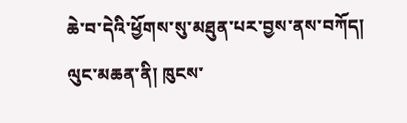ཆེ་བ་དེའི་ཕྱོགས་སུ་མཐུན་པར་བྱས་ནས་བཀོད།
ལུང་མཆན་ནི། ཁུངས་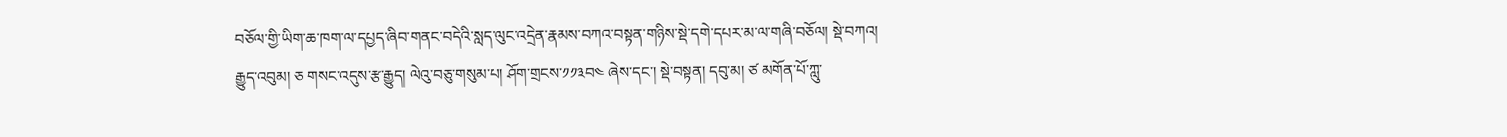བཅོལ་གྱི་ཡིག་ཆ་ཁག་ལ་དཔྱད་ཞིབ་གནང་བདེའི་སླད་ལུང་འདྲེན་རྣམས་བཀའ་བསྟན་གཉིས་སྡེ་དགེ་དཔར་མ་ལ་གཞི་བཅོལ། སྡེ་བཀའ། རྒྱུད་འབུམ། ཅ གསང་འདུས་རྩ་རྒྱུད། ལེའུ་བཅུ་གསུམ་པ། ཤོག་གྲངས་༡༡༣བ༤ ཞེས་དང་། སྡེ་བསྟན། དབུ་མ། ཙ མགོན་པོ་ཀླུ་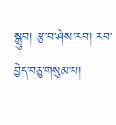སྒྲུབ། རྩ་བ་ཤེས་རབ། རབ་བྱེད་བཅུ་གསུམ་པ།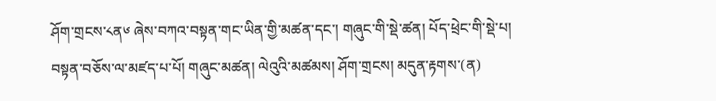ཤོག་གྲངས་༨ན༦ ཞེས་བཀའ་བསྟན་གང་ཡིན་གྱི་མཚན་དང་། གཞུང་གི་སྡེ་ཚན། པོད་ཕྲེང་གི་སྡེ་པ། བསྟན་བཅོས་ལ་མཛད་པ་པོ། གཞུང་མཚན། ལེའུའི་མཚམས། ཤོག་གྲངས། མདུན་རྟགས་(ན)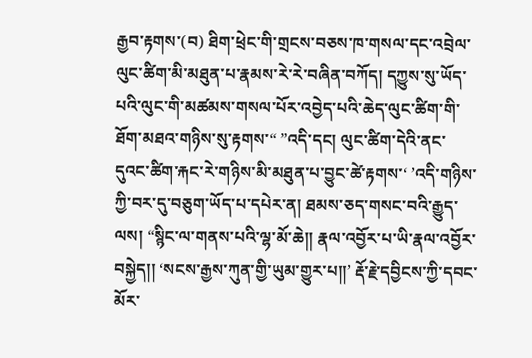རྒྱབ་རྟགས་(བ) ཐིག་ཕྲེང་གི་གྲངས་བཅས་ཁ་གསལ་དང་འབྲེལ་ལུང་ཚིག་མི་མཐུན་པ་རྣམས་རེ་རེ་བཞིན་བཀོད། དཀྱུས་སུ་ཡོད་པའི་ལུང་གི་མཚམས་གསལ་པོར་འབྱེད་པའི་ཆེད་ལུང་ཚིག་གི་ཐོག་མཐའ་གཉིས་སུ་རྟགས་“ ”འདི་དང། ལུང་ཚིག་དེའི་ནང་དུའང་ཚིག་རྐང་རེ་གཉིས་མི་མཐུན་པ་བྱུང་ཚེ་རྟགས་‘ ’འདི་གཉིས་ཀྱི་བར་དུ་བཅུག་ཡོད་པ་དཔེར་ན། ཐམས་ཅད་གསང་བའི་རྒྱུད་ལས། “སྙིང་ལ་གནས་པའི་ལྷ་མོ་ཆེ།། རྣལ་འབྱོར་པ་ཡི་རྣལ་འབྱོར་བསྐྱེད།། ‘སངས་རྒྱས་ཀུན་གྱི་ཡུམ་གྱུར་པ།།’ རྡོ་རྗེ་དབྱིངས་ཀྱི་དབང་མོར་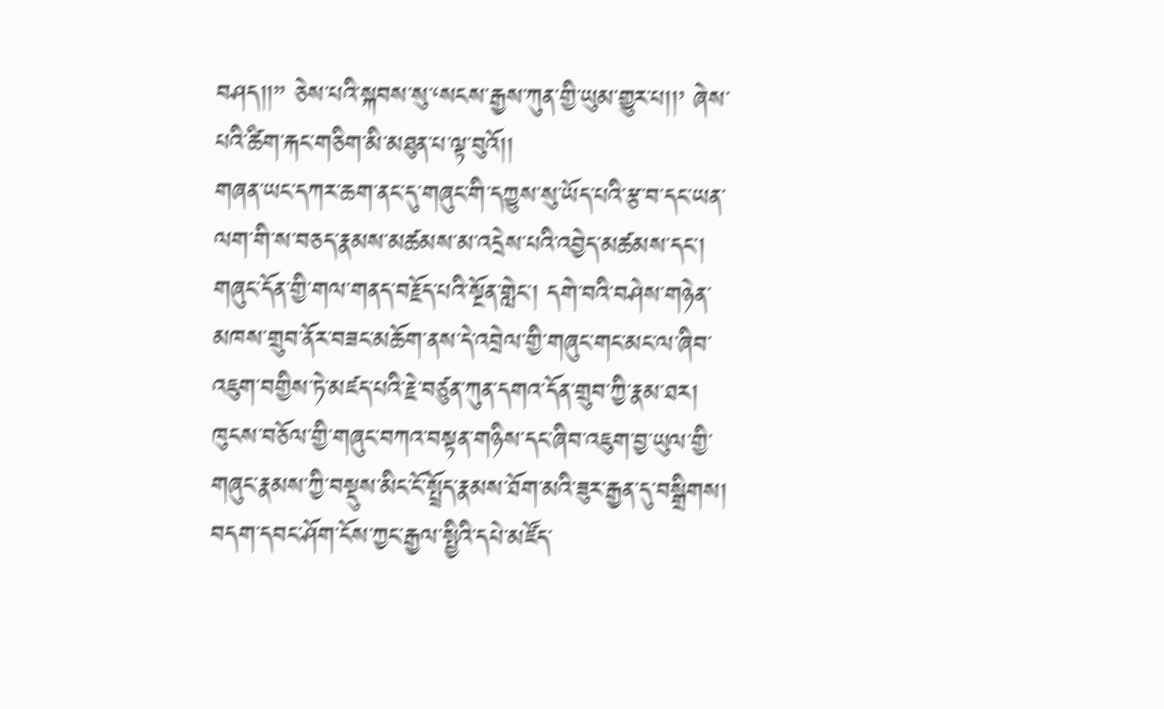བཤད།།” ཅེས་པའི་སྐབས་སུ་‘སངས་རྒྱས་ཀུན་གྱི་ཡུམ་གྱུར་པ།།’ ཞེས་པའི་ཚིག་རྐང་གཅིག་མི་མཐུན་པ་ལྟ་བུའོ།།
གཞན་ཡང་དཀར་ཆག་ནང་དུ་གཞུང་གི་དཀྱུས་སུ་ཡོད་པའི་རྩ་བ་དང་ཡན་ལག་གི་ས་བཅད་རྣམས་མཚམས་མ་འདྲེས་པའི་འབྱེད་མཚམས་དང་། གཞུང་དོན་གྱི་གལ་གནད་བརྗོད་པའི་སྔོན་གླེང་། དགེ་བའི་བཤེས་གཉེན་མཁས་གྲུབ་ནོར་བཟང་མཆོག་ནས་དེ་འབྲེལ་གྱི་གཞུང་གང་མང་ལ་ཞིབ་འཇུག་བགྱིས་ཏེ་མཛད་པའི་རྗེ་བཙུན་ཀུན་དགའ་དོན་གྲུབ་ཀྱི་རྣམ་ཐར། ཁུངས་བཅོལ་གྱི་གཞུང་བཀའ་བསྟན་གཉིས་དང་ཞིབ་འཇུག་བྱ་ཡུལ་གྱི་གཞུང་རྣམས་ཀྱི་བསྡུས་མིང་ངོ་སྤྲོད་རྣམས་ཐོག་མའི་ཟུར་རྒྱན་དུ་བསྒྲིགས། བདག་དབང་ཤོག་ངོས་ཀྱང་རྒྱལ་སྤྱིའི་དཔེ་མཛོད་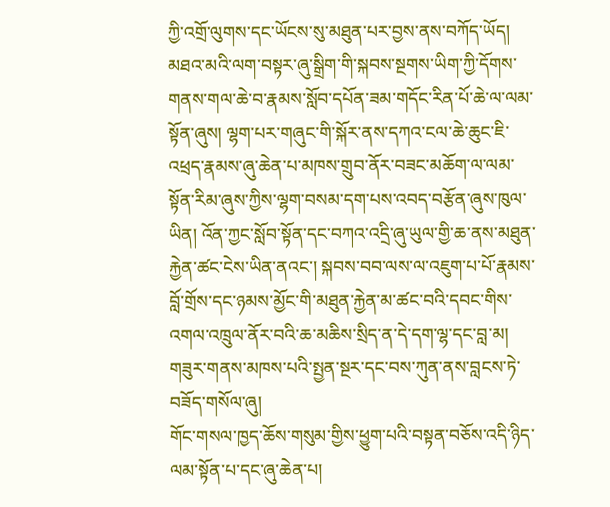ཀྱི་འགྲོ་ལུགས་དང་ཡོངས་སུ་མཐུན་པར་བྱས་ནས་བཀོད་ཡོད།
མཐའ་མའི་ལག་བསྟར་ཞུ་སྒྲིག་གི་སྐབས་སྔགས་ཡིག་ཀྱི་དོགས་གནས་གལ་ཆེ་བ་རྣམས་སློབ་དཔོན་ཟམ་གདོང་རིན་པོ་ཆེ་ལ་ལམ་སྟོན་ཞུས། ལྷག་པར་གཞུང་གི་སྐོར་ནས་དཀའ་ངལ་ཆེ་ཆུང་ཇི་འཕྲད་རྣམས་ཞུ་ཆེན་པ་མཁས་གྲུབ་ནོར་བཟང་མཆོག་ལ་ལམ་སྟོན་རིམ་ཞུས་ཀྱིས་ལྷག་བསམ་དག་པས་འབད་བརྩོན་ཞུས་ཁུལ་ཡིན། འོན་ཀྱང་སློབ་སྟོན་དང་བཀའ་འདྲི་ཞུ་ཡུལ་གྱི་ཆ་ནས་མཐུན་རྐྱེན་ཚང་ངེས་ཡིན་ནའང་། སྐབས་བབ་ལས་ལ་འཇུག་པ་པོ་རྣམས་བློ་གྲོས་དང་ཉམས་མྱོང་གི་མཐུན་རྐྱེན་མ་ཚང་བའི་དབང་གིས་འགལ་འཁྲུལ་ནོར་བའི་ཆ་མཆིས་སྲིད་ན་དེ་དག་ལྷ་དང་བླ་མ། གཟུར་གནས་མཁས་པའི་སྤྱན་སྔར་དང་བས་ཀུན་ནས་བླངས་ཏེ་བཟོད་གསོལ་ཞུ།
གོང་གསལ་ཁྱད་ཆོས་གསུམ་གྱིས་ཕྱུག་པའི་བསྟན་བཅོས་འདི་ཉིད་ལམ་སྟོན་པ་དང་ཞུ་ཆེན་པ།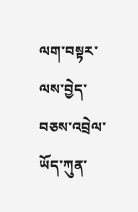ལག་བསྟར་ལས་བྱེད་བཅས་འབྲེལ་ཡོད་ཀུན་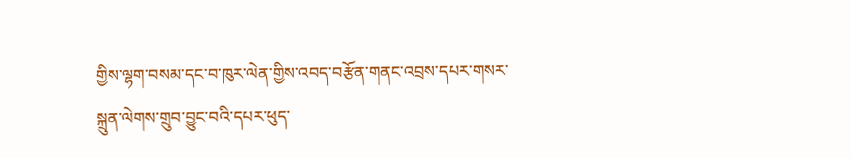གྱིས་ལྷག་བསམ་དང་བ་ཁུར་ལེན་གྱིས་འབད་བརྩོན་གནང་འབྲས་དཔར་གསར་སྐྲུན་ལེགས་གྲུབ་བྱུང་བའི་དཔར་ཕུད་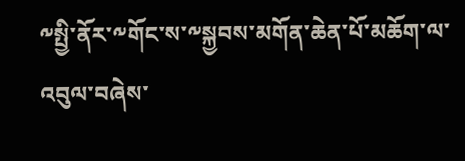༸སྤྱི་ནོར་༸གོང་ས་༸སྐྱབས་མགོན་ཆེན་པོ་མཆོག་ལ་འབུལ་བཞེས་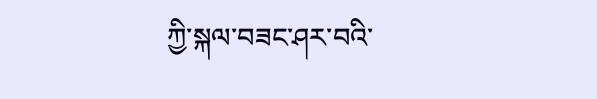ཀྱི་སྐལ་བཟང་ཤར་བའི་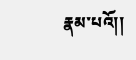རྣམ་པའོ།།